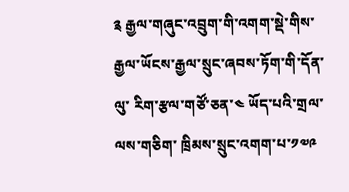༉ རྒྱལ་གཞུང་འབྲུག་གི་འགག་སྡེ་གིས་ རྒྱལ་ཡོངས་རྒྱལ་སྲུང་ཞབས་ཏོག་གི་དོན་ལུ་ རིག་རྩལ་གཙོ་ཅན་༤ ཡོད་པའི་གྲལ་ལས་གཅིག་ ཁྲིམས་སྲུང་འགག་པ་༡༧༩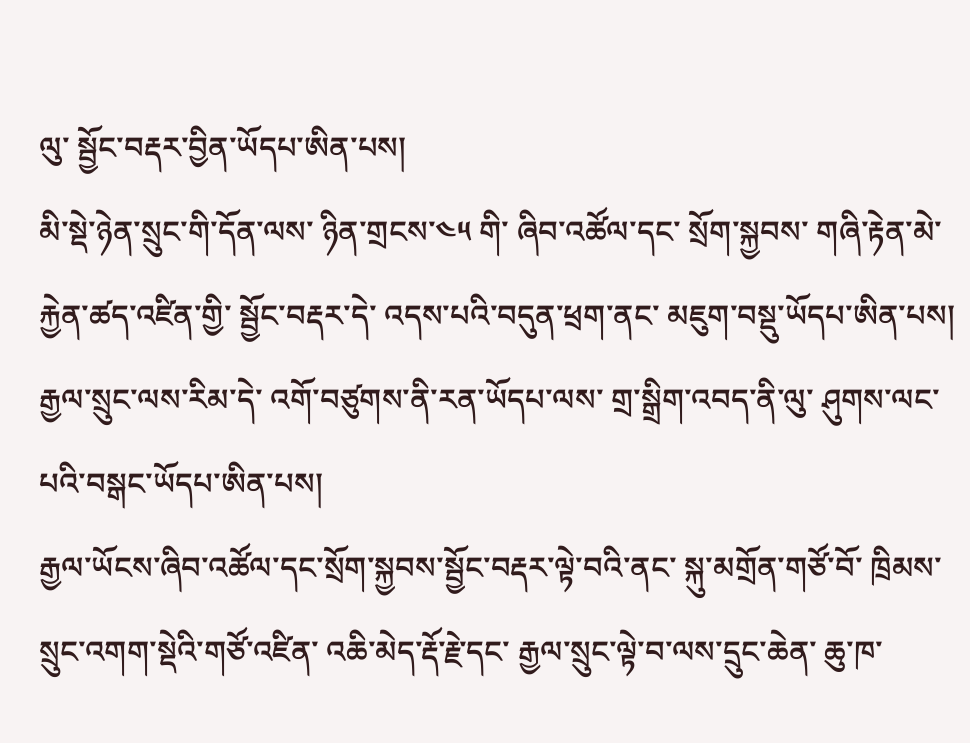ལུ་ སྦྱོང་བརྡར་བྱིན་ཡོདཔ་ཨིན་པས།
མི་སྡེ་ཉེན་སྲུང་གི་དོན་ལས་ ཉིན་གྲངས་༤༥ གི་ ཞིབ་འཚོལ་དང་ སྲོག་སྐྱབས་ གཞི་རྟེན་མེ་རྐྱེན་ཚད་འཛིན་གྱི་ སྦྱོང་བརྡར་དེ་ འདས་པའི་བདུན་ཕྲག་ནང་ མཇུག་བསྡུ་ཡོདཔ་ཨིན་པས།
རྒྱལ་སྲུང་ལས་རིམ་དེ་ འགོ་བཙུགས་ནི་རན་ཡོདཔ་ལས་ གྲ་སྒྲིག་འབད་ནི་ལུ་ ཤུགས་ལང་པའི་བསྒང་ཡོདཔ་ཨིན་པས།
རྒྱལ་ཡོངས་ཞིབ་འཚོལ་དང་སྲོག་སྐྱབས་སྦྱོང་བརྡར་ལྟེ་བའི་ནང་ སྐུ་མགྲོན་གཙོ་བོ་ ཁྲིམས་སྲུང་འགག་སྡེའི་གཙོ་འཛིན་ འཆི་མེད་རྡོ་རྗེ་དང་ རྒྱལ་སྲུང་ལྟེ་བ་ལས་དྲུང་ཆེན་ ཆུ་ཁ་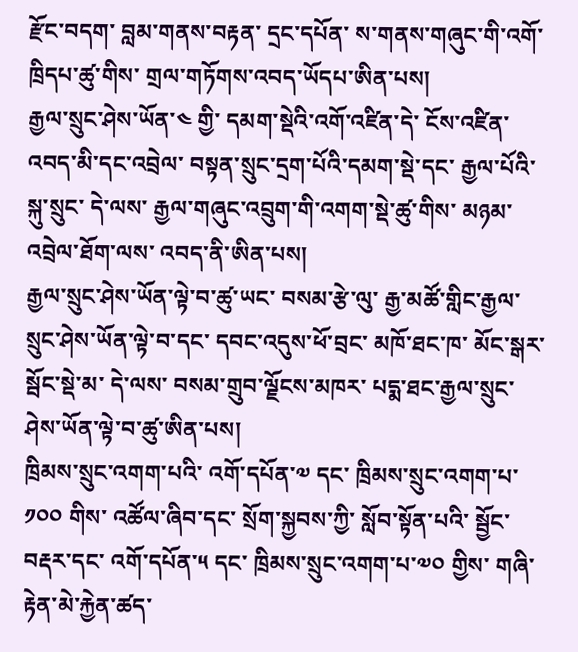རྫོང་བདག་ བླམ་གནས་བརྟན་ དྲང་དཔོན་ ས་གནས་གཞུང་གི་འགོ་ཁྲིདཔ་ཚུ་གིས་ གྲལ་གཏོགས་འབད་ཡོདཔ་ཨིན་པས།
རྒྱལ་སྲུང་ཤེས་ཡོན་༤ གྱི་ དམག་སྡེའི་འགོ་འཛིན་དེ་ ངོས་འཛིན་འབད་མི་དང་འབྲེལ་ བསྟན་སྲུང་དྲག་པོའི་དམག་སྡེ་དང་ རྒྱལ་པོའི་སྐུ་སྲུང་ དེ་ལས་ རྒྱལ་གཞུང་འབྲུག་གི་འགག་སྡེ་ཚུ་གིས་ མཉམ་འབྲེལ་ཐོག་ལས་ འབད་ནི་ཨིན་པས།
རྒྱལ་སྲུང་ཤེས་ཡོན་ལྟེ་བ་ཚུ་ཡང་ བསམ་རྩེ་ལུ་ རྒྱ་མཚོ་གླིང་རྒྱལ་སྲུང་ཤེས་ཡོན་ལྟེ་བ་དང་ དབང་འདུས་ཕོ་བྲང་ མཁོ་ཐང་ཁ་ མོང་སྒར་ སྦོང་སྡེ་མ་ དེ་ལས་ བསམ་གྲུབ་ལྗོངས་མཁར་ པདྨ་ཐང་རྒྱལ་སྲུང་ཤེས་ཡོན་ལྟེ་བ་ཚུ་ཨིན་པས།
ཁྲིམས་སྲུང་འགག་པའི་ འགོ་དཔོན་༧ དང་ ཁྲིམས་སྲུང་འགག་པ་༡༠༠ གིས་ འཚོལ་ཞིབ་དང་ སྲོག་སྐྱབས་ཀྱི་ སློབ་སྟོན་པའི་ སྦྱོང་བརྡར་དང་ འགོ་དཔོན་༥ དང་ ཁྲིམས་སྲུང་འགག་པ་༧༠ གྱིས་ གཞི་རྟེན་མེ་རྐྱེན་ཚད་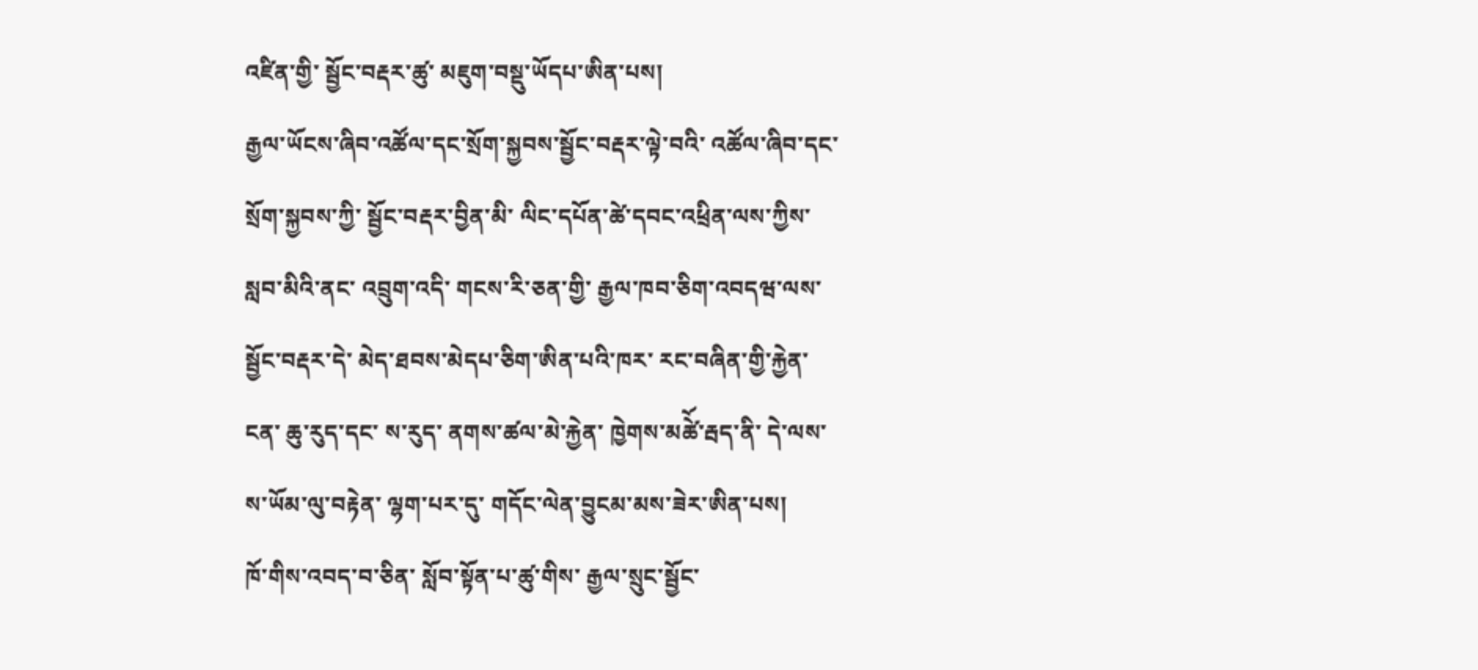འཛིན་གྱི་ སྦྱོང་བརྡར་ཚུ་ མཇུག་བསྡུ་ཡོདཔ་ཨིན་པས།
རྒྱལ་ཡོངས་ཞིབ་འཚོལ་དང་སྲོག་སྐྱབས་སྦྱོང་བརྡར་ལྟེ་བའི་ འཚོལ་ཞིབ་དང་ སྲོག་སྐྱབས་ཀྱི་ སྦྱོང་བརྡར་བྱིན་མི་ ལིང་དཔོན་ཚེ་དབང་འཕྲིན་ལས་ཀྱིས་ སླབ་མིའི་ནང་ འབྲུག་འདི་ གངས་རི་ཅན་གྱི་ རྒྱལ་ཁབ་ཅིག་འབདཝ་ལས་ སྦྱོང་བརྡར་དེ་ མེད་ཐབས་མེདཔ་ཅིག་ཨིན་པའི་ཁར་ རང་བཞིན་གྱི་རྐྱེན་ངན་ ཆུ་རུད་དང་ ས་རུད་ ནགས་ཚལ་མེ་རྐྱེན་ ཁྱེགས་མཚེོ་རྦད་ནི་ དེ་ལས་ ས་ཡོམ་ལུ་བརྟེན་ ལྷག་པར་དུ་ གདོང་ལེན་བྱུངམ་མས་ཟེར་ཨིན་པས།
ཁོ་གིས་འབད་བ་ཅིན་ སློབ་སྟོན་པ་ཚུ་གིས་ རྒྱལ་སྲུང་སྦྱོང་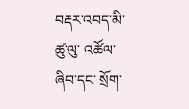བརྡར་འབད་མི་ཚུ་ལུ་ འཚོལ་ཞིབ་དང་ སྲོག་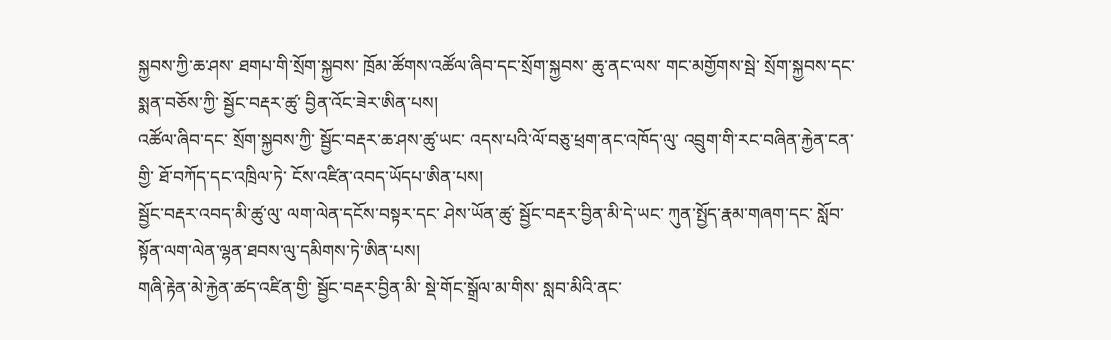སྐྱབས་ཀྱི་ཆ་ཤས་ ཐགཔ་གི་སྲོག་སྐྱབས་ ཁྲོམ་ཚོགས་འཚོལ་ཞིབ་དང་སྲོག་སྐྱབས་ ཆུ་ནང་ལས་ གང་མགྱོགས་སྦེ་ སྲོག་སྐྱབས་དང་སྨན་བཅོས་ཀྱི་ སྦྱོང་བརྡར་ཚུ་ བྱིན་འོང་ཟེར་ཨིན་པས།
འཚོལ་ཞིབ་དང་ སྲོག་སྐྱབས་ཀྱི་ སྦྱོང་བརྡར་ཆ་ཤས་ཚུ་ཡང་ འདས་པའི་ལོ་བཅུ་ཕྲག་ནང་འཁོད་ལུ་ འབྲུག་གི་རང་བཞིན་རྐྱེན་ངན་གྱི་ ཐོ་བཀོད་དང་འཁྲིལ་ཏེ་ ངོས་འཛིན་འབད་ཡོདཔ་ཨིན་པས།
སྦྱོང་བརྡར་འབད་མི་ཚུ་ལུ་ ལག་ལེན་དངོས་བསྟར་དང་ ཤེས་ཡོན་ཚུ་ སྦྱོང་བརྡར་བྱིན་མི་དེ་ཡང་ ཀུན་སྤྱོད་རྣམ་གཞག་དང་ སློབ་སྟོན་ལག་ལེན་ལྷན་ཐབས་ལུ་དམིགས་ཏེ་ཨིན་པས།
གཞི་རྟེན་མེ་རྐྱེན་ཚད་འཛིན་གྱི་ སྦྱོང་བརྡར་བྱིན་མི་ སྡེ་གོང་སྒྲོལ་མ་གིས་ སླབ་མིའི་ནང་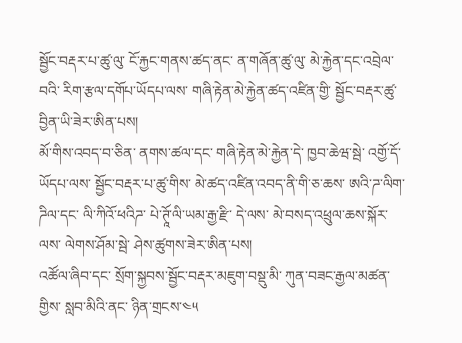སྦྱོང་བརྡར་པ་ཚུ་ལུ་ ངོ་རྐྱང་གནས་ཚད་ནང་ ན་གཞོན་ཚུ་ལུ་ མེ་རྐྱེན་དང་འབྲེལ་བའི་ རིག་རྩལ་དགོཔ་ཡོདཔ་ལས་ གཞི་རྟེན་མེ་རྐྱེན་ཚད་འཛིན་གྱི་ སྦྱོང་བརྡར་ཚུ་ བྱིན་ཡི་ཟེར་ཨིན་པས།
མོ་གིས་འབད་བ་ཅིན་ ནགས་ཚལ་དང་ གཞི་རྟེན་མེ་རྐྱེན་དེ་ ཁྱབ་ཆེཝ་སྦེ་ འགྱོ་དོ་ཡོདཔ་ལས་ སྦྱོང་བརྡར་པ་ཚུ་གིས་ མེ་ཚད་འཛིན་འབད་ནི་གི་ཅ་ཆས་ ཨའི་ཌ་ལིག་ཌིལ་དང་ ལི་ཀིའོ་ཕའིཌ་ པེ་ཊཱོ་ལི་ཡམ་རྒྱ་རྫི་ དེ་ལས་ མེ་བསད་འཕྲུལ་ཆས་སྐོར་ལས་ ལེགས་ཤོམ་སྦེ་ ཤེས་ཚུགས་ཟེར་ཨིན་པས།
འཚོལ་ཞིབ་དང་ སྲོག་སྐྱབས་སྦྱོང་བརྡར་མཇུག་བསྡུ་མི་ ཀུན་བཟང་རྒྱལ་མཚན་གྱིས་ སླབ་མིའི་ནང་ ཉིན་གྲངས་༤༥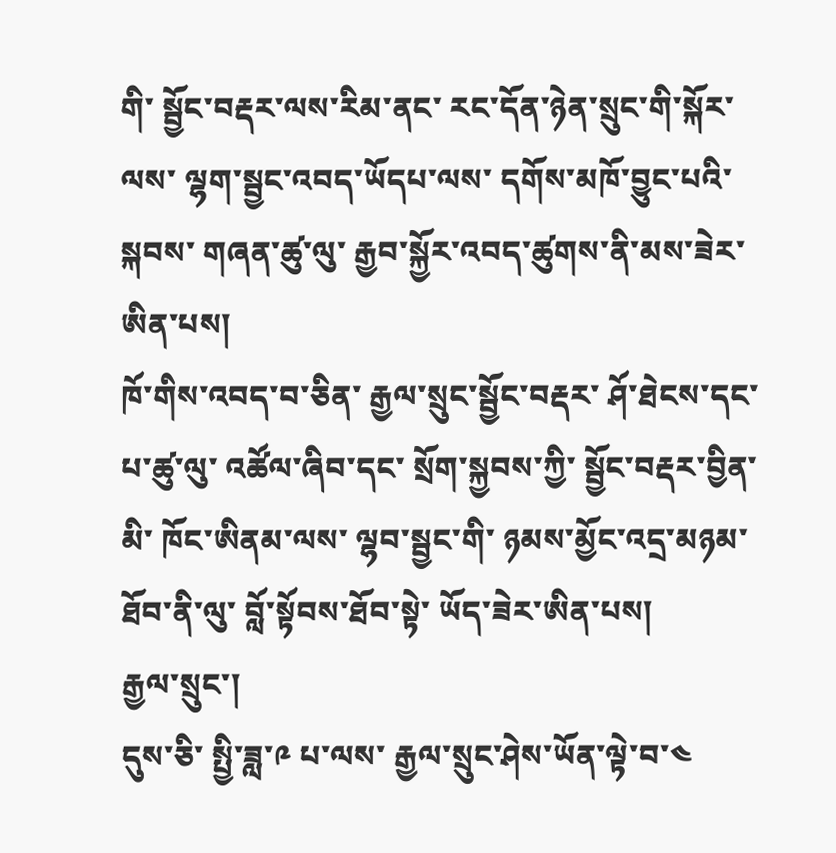གི་ སྦྱོང་བརྡར་ལས་རིམ་ནང་ རང་དོན་ཉེན་སྲུང་གི་སྐོར་ལས་ ལྷག་སྦྱང་འབད་ཡོདཔ་ལས་ དགོས་མཁོ་བྱུང་པའི་སྐབས་ གཞན་ཚུ་ལུ་ རྒྱབ་སྐྱོར་འབད་ཚུགས་ནི་མས་ཟེར་ཨིན་པས།
ཁོ་གིས་འབད་བ་ཅིན་ རྒྱལ་སྲུང་སྦྱོང་བརྡར་ ཤོ་ཐེངས་དང་པ་ཚུ་ལུ་ འཚོལ་ཞིབ་དང་ སྲོག་སྐྱབས་ཀྱི་ སྦྱོང་བརྡར་བྱིན་མི་ ཁོང་ཨིནམ་ལས་ ལྷབ་སྦྱང་གི་ ཉམས་མྱོང་འདྲ་མཉམ་ཐོབ་ནི་ལུ་ བློ་སྟོབས་ཐོབ་སྟེ་ ཡོད་ཟེར་ཨིན་པས།
རྒྱལ་སྲུང་།
དུས་ཅི་ སྤྱི་ཟླ་༩ པ་ལས་ རྒྱལ་སྲུང་ཤེས་ཡོན་ལྟེ་བ་༤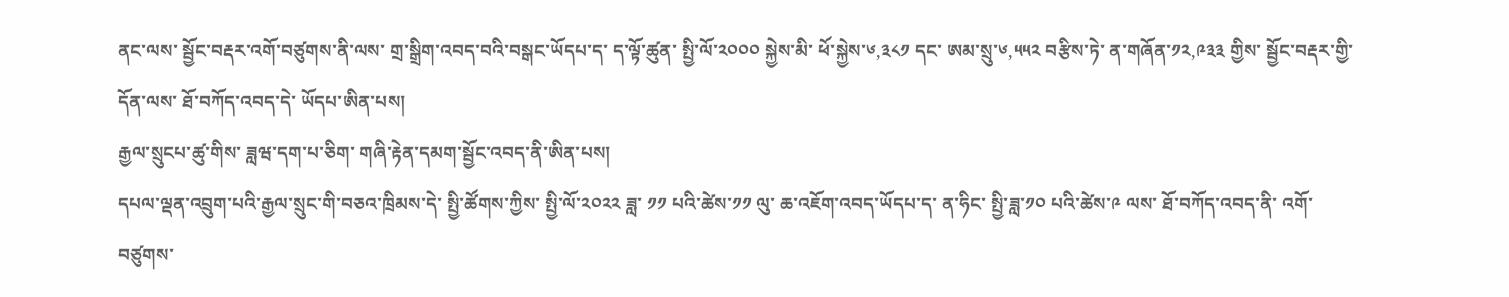ནང་ལས་ སྦྱོང་བརྡར་འགོ་བཙུགས་ནི་ལས་ གྲ་སྒྲིག་འབད་བའི་བསྒང་ཡོདཔ་ད་ ད་ལྟོ་ཚུན་ སྤྱི་ལོ་༢༠༠༠ སྐྱེས་མི་ ཕོ་སྐྱེས་༦,༣༨༡ དང་ ཨམ་སྲུ་༦,༥༥༢ བརྩིས་ཏེ་ ན་གཞོན་༡༢,༩༣༣ གྱིས་ སྦྱོང་བརྡར་གྱི་དོན་ལས་ ཐོ་བཀོད་འབད་དེ་ ཡོདཔ་ཨིན་པས།
རྒྱལ་སྲུངཔ་ཚུ་གིས་ ཟླཝ་དག་པ་ཅིག་ གཞི་རྟེན་དམག་སྦྱོང་འབད་ནི་ཨིན་པས།
དཔལ་ལྡན་འབྲུག་པའི་རྒྱལ་སྲུང་གི་བཅའ་ཁྲིམས་དེ་ སྤྱི་ཚོགས་ཀྱིས་ སྤྱི་ལོ་༢༠༢༢ ཟླ་ ༡༡ པའི་ཚེས་༡༡ ལུ་ ཆ་འཇོག་འབད་ཡོདཔ་ད་ ན་ཧིང་ སྤྱི་ཟླ་༡༠ པའི་ཚེས་༩ ལས་ ཐོ་བཀོད་འབད་ནི་ འགོ་བཙུགས་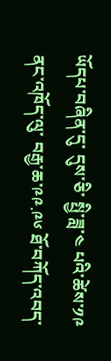ཡོདཔ་བཞིན་དུ་ དུས་ཅི་ སྤྱི་ཟླ་༤ པའི་ཚེས་༡༩ ནང་འཁོད་ལུ་ བརྒྱ་ཆ་༩༩.༩༦ ཐོ་བཀོད་འབད་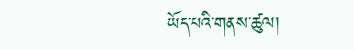ཡོད་པའི་གནས་ཚུལ།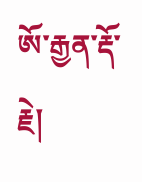ཨོ་རྒྱན་རྡོ་རྗེ།